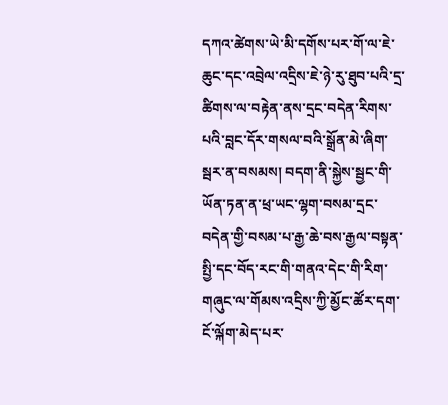དཀའ་ཚེགས་ཡེ་མི་དགོས་པར་གོ་ལ་ཇེ་ཆུང་དང་འབྲེལ་འདྲིས་ཇེ་ཉེ་རུ་ཐུབ་པའི་དྲ་ཚིགས་ལ་བརྟེན་ནས་དྲང་བདེན་རིགས་པའི་བླང་དོར་གསལ་བའི་སྒྲོན་མེ་ཞིག་སྦར་ན་བསམས། བདག་ནི་སྐྱེས་སྦྱང་གི་ཡོན་ཏན་ན་ཕྲ་ཡང་ལྷག་བསམ་དྲང་བདེན་གྱི་བསམ་པ་རྒྱ་ཆེ་བས་རྒྱལ་བསྟན་སྤྱི་དང་བོད་རང་གི་གནའ་དེང་གི་རིག་གཞུང་ལ་གོམས་འདྲིས་ཀྱི་མྱོང་ཚོར་དག་ངོ་ལྐོག་མེད་པར་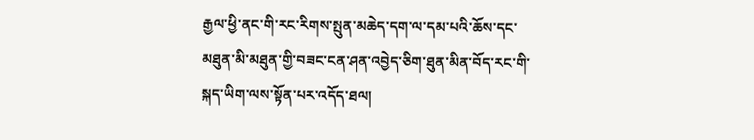རྒྱལ་ཕྱི་ནང་གི་རང་རིགས་སྤུན་མཆེད་དག་ལ་དམ་པའི་ཆོས་དང་མཐུན་མི་མཐུན་གྱི་བཟང་ངན་ཤན་འབྱེད་ཅིག་ཐུན་མིན་བོད་རང་གི་སྐད་ཡིག་ལས་སྟོན་པར་འདོད་ཐལ།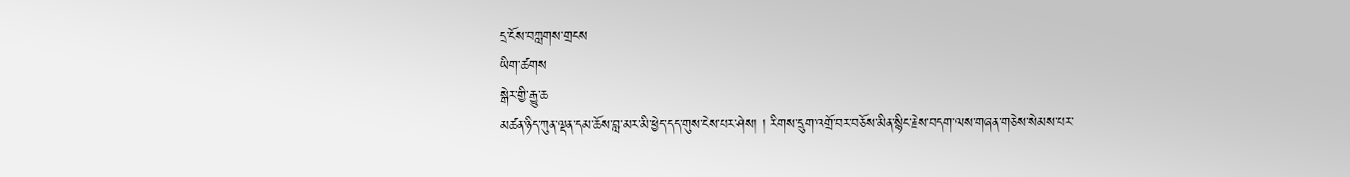དྲ་ངོས་བཀླགས་གྲངས
ཡིག་ཚགས
སྒེར་གྱི་རྒྱུ་ཆ
མཚན་ཉིད་ཀུན་ལྡན་དམ་ཆོས་བླ་མར་མི་ཕྱེད་དད་གུས་ངེས་པར་ཤེས། ། རིགས་དྲུག་འགྲོ་བར་བཅོས་མིན་སྙིང་རྗེས་བདག་ལས་གཞན་གཅེས་སེམས་པར་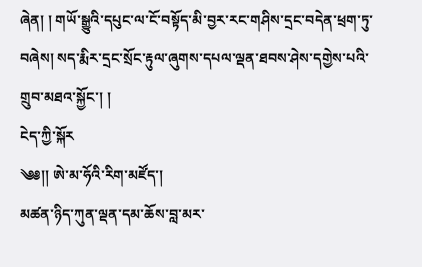ཞེན། ། གཡོ་སྒྱུའི་དཔུང་ལ་ངོ་བསྟོད་མི་བྱར་རང་གཤིས་དྲང་བདེན་ཕྲག་ཏུ་བཞེས། སད་རྨིར་དྲང་སྲོང་རྟུལ་ཞུགས་དཔལ་ལྡན་ཐབས་ཤེས་དགྱེས་པའི་གྲུབ་མཐའ་སྐྱོང་། །
ངེད་ཀྱི་སྐོར
༄༅།། ཨེ་མ་ཧོའི་རིག་མཛོད་།
མཚན་ཉིད་ཀུན་ལྡན་དམ་ཆོས་བླ་མར་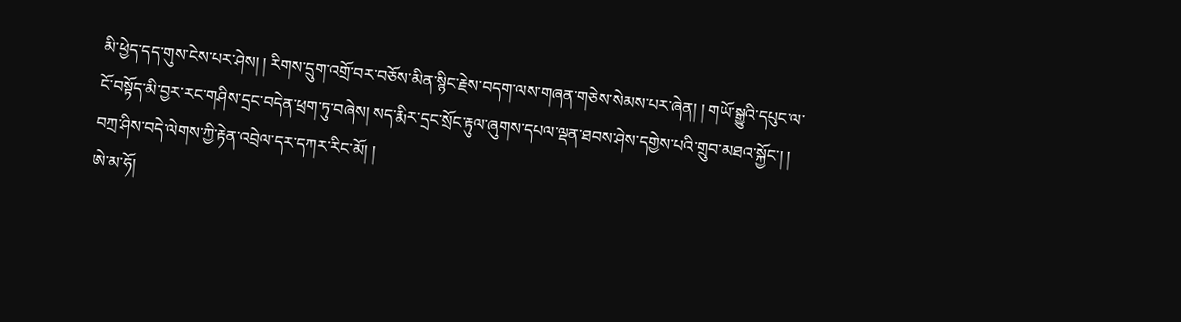མི་ཕྱེད་དད་གུས་ངེས་པར་ཤེས། ། རིགས་དྲུག་འགྲོ་བར་བཅོས་མིན་སྙིང་རྗེས་བདག་ལས་གཞན་གཅེས་སེམས་པར་ཞེན། ། གཡོ་སྒྱུའི་དཔུང་ལ་ངོ་བསྟོད་མི་བྱར་རང་གཤིས་དྲང་བདེན་ཕྲག་ཏུ་བཞེས། སད་རྨིར་དྲང་སྲོང་རྟུལ་ཞུགས་དཔལ་ལྡན་ཐབས་ཤེས་དགྱེས་པའི་གྲུབ་མཐའ་སྐྱོང་། །
བཀྲ་ཤིས་བདེ་ལེགས་ཀྱི་རྟེན་འབྲེལ་དར་དཀར་རིང་མོ། །
ཨེ་མ་ཧོ།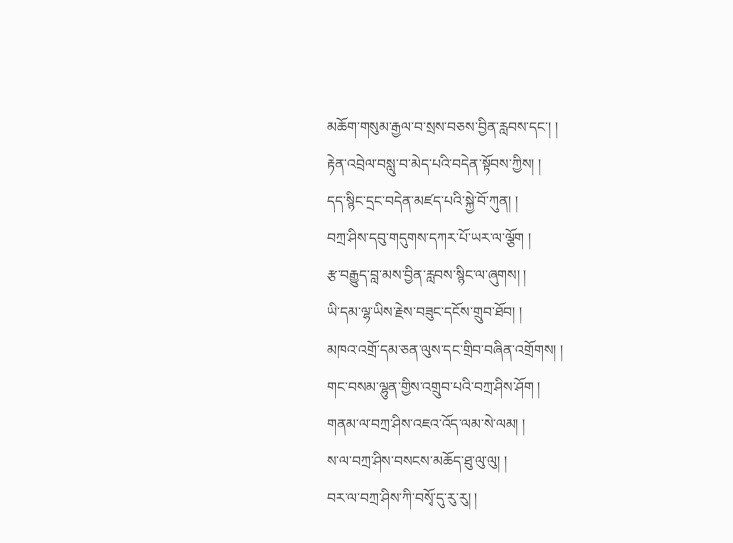མཆོག་གསུམ་རྒྱལ་བ་སྲས་བཅས་བྱིན་རླབས་དང་། །
རྟེན་འབྲེལ་བསླུ་བ་མེད་པའི་བདེན་སྟོབས་ཀྱིས། །
དད་སྙིང་དྲང་བདེན་མཛད་པའི་སྐྱེ་བོ་ཀུན། །
བཀྲ་ཤིས་དབུ་གདུགས་དཀར་པོ་ཡར་ལ་ལྕོག །
རྩ་བརྒྱུད་བླ་མས་བྱིན་རླབས་སྙིང་ལ་ཞུགས། །
ཡི་དམ་ལྷ་ཡིས་རྗེས་བཟུང་དངོས་གྲུབ་ཐོབ། །
མཁའ་འགྲོ་དམ་ཅན་ལུས་དང་གྲིབ་བཞིན་འགྲོགས། །
གང་བསམ་ལྷུན་གྱིས་འགྲུབ་པའི་བཀྲ་ཤིས་ཤོག །
གནམ་ལ་བཀྲ་ཤིས་འཇའ་འོད་ལམ་སེ་ལམ། །
ས་ལ་བཀྲ་ཤིས་བསངས་མཆོད་ཐུ་ལུ་ལུ། །
བར་ལ་བཀྲ་ཤིས་ཀི་བསྭོ་དུ་རུ་རུ། །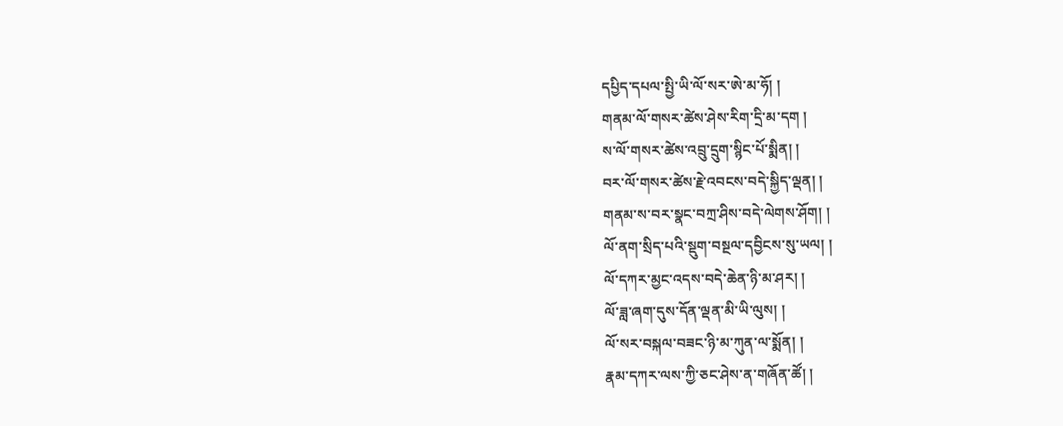དཔྱིད་དཔལ་སྤྱི་ཡི་ལོ་སར་ཨེ་མ་ཧོ། །
གནམ་ལོ་གསར་ཚེས་ཤེས་རིག་དྲི་མ་དག །
ས་ལོ་གསར་ཚེས་འབྲུ་དྲུག་སྙིང་པོ་སྨིན། །
བར་ལོ་གསར་ཚེས་རྗེ་འབངས་བདེ་སྐྱིད་ལྡན། །
གནམ་ས་བར་སྣང་བཀྲ་ཤིས་བདེ་ལེགས་ཤོག། །
ལོ་ནག་སྲིད་པའི་སྡུག་བསྔལ་དབྱིངས་སུ་ཡལ། །
ལོ་དཀར་མྱང་འདས་བདེ་ཆེན་ཉི་མ་ཤར། །
ལོ་ཟླ་ཞག་དུས་དོན་ལྡན་མི་ཡི་ལུས། །
ལོ་སར་བསྐལ་བཟང་ཉི་མ་ཀུན་ལ་སྨོན། །
རྣམ་དཀར་ལས་ཀྱི་ཅང་ཤེས་ན་གཞོན་ཚོ། །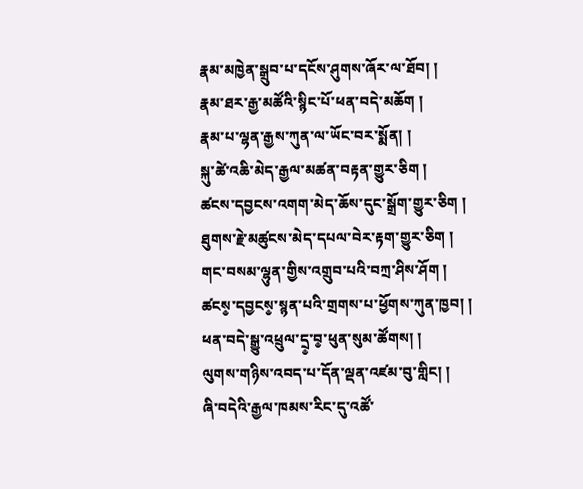རྣམ་མཁྱེན་སྒྲུབ་པ་དངོས་ཤུགས་ཞོར་ལ་ཐོབ། །
རྣམ་ཐར་རྒྱ་མཚོའི་སྙིང་པོ་ཕན་བདེ་མཆོག །
རྣམ་པ་ལྷན་རྒྱས་ཀུན་ལ་ཡོང་བར་སྨོན། །
སྐུ་ཚེ་འཆི་མེད་རྒྱལ་མཚན་བརྟན་གྱུར་ཅིག །
ཚངས་དབྱངས་འགག་མེད་ཆོས་དུང་སྒྲོག་གྱུར་ཅིག །
ཐུགས་རྗེ་མཚུངས་མེད་དཔལ་བེར་རྟག་གྱུར་ཅིག །
གང་བསམ་ལྷུན་གྱིས་འགྲུབ་པའི་བཀྲ་ཤིས་ཤོག །
ཚངས༵་དབྱངས༵་སྙན་པའི་གྲགས་པ་ཕྱོགས་ཀུན་ཁྱབ། །
ཕན་བདེ་སྒྱུ་འཕྲུལ་དྲ༵་བ༵་ཕུན་སུམ་ཚོགས། །
ལུགས་གཉིས་འབད་པ་དོན་ལྡན་འཛམ་བུ་གླིང། །
ཞི་བདེའི་རྒྱལ་ཁམས་རིང་དུ་འཚོ་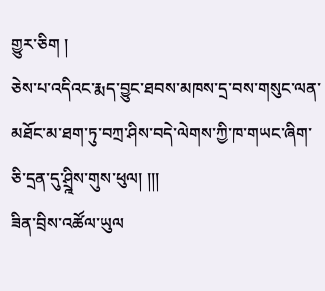གྱུར་ཅིག །
ཅེས་པ་འདིའང་རྨད་བྱུང་ཐབས་མཁས་དྲ་བས་གསུང་ལན་མཐོང་མ་ཐག་ཏུ་བཀྲ་ཤིས་བདེ་ལེགས་ཀྱི་ཁ་གཡང་ཞིག་ཅི་དྲན་དུ་ཤྲྰིས་གུས་ཕུལ། །།།
ཟིན་བྲིས་འཚོལ་ཡུལ